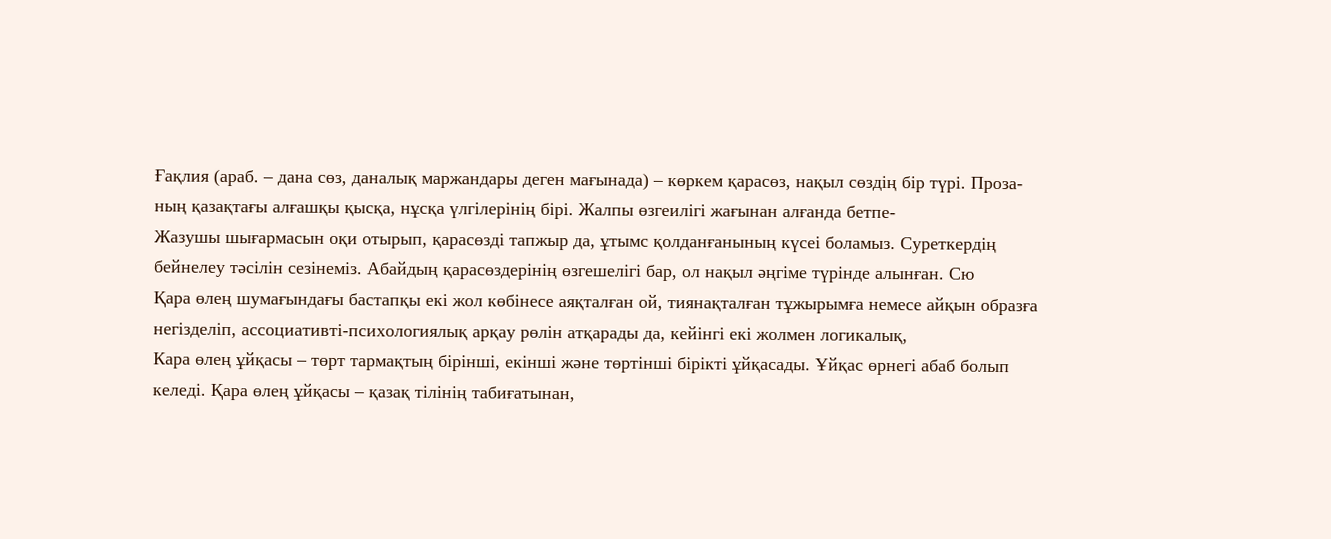Ғақлия (араб. – дана сөз, даналық маржандары деген мағынада) – көркем қарасөз, нақыл сөздің бір түрі. Проза- ның қазақтағы алғашқы қысқа, нұсқа үлгілерінің бірі. Жалпы өзгеилігі жағынан алғанда бетпе-
Жазушы шығармасын оқи отырып, қарасөзді тапжыр да, ұтымс қолданғанының күсеі боламыз. Суреткердің бейнелеу тәсілін сезінеміз. Абайдың қарасөздерінің өзгешелігі бар, ол нақыл әңгіме түрінде алынған. Сю
Қара өлең шумағындағы бастапқы екі жол көбінесе аяқталған ой, тиянақталған тұжырымға немесе айқын образға негізделіп, ассоциативті-психологиялық арқау рөлін атқарады да, кейінгі екі жолмен логикалық,
Кара өлең ұйқасы – төрт тармақтың бірінші, екінші және төртінші бірікті ұйқасады. Ұйқас өрнегі абаб болып келеді. Қара өлең ұйқасы – қазақ тілінің табиғатынан,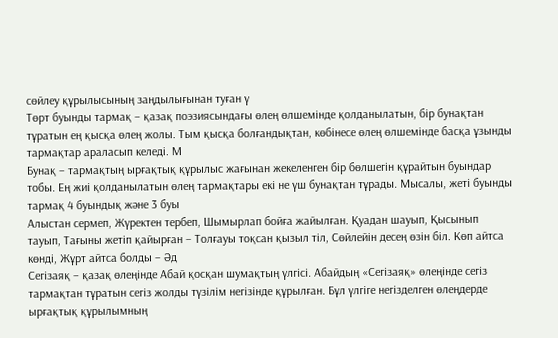сөйлеу құрылысының заңдылығынан туған ү
Төрт буынды тармақ – қазақ поэзиясындағы өлең өлшемінде қолданылатын, бір бунақтан тұратын ең қысқа өлең жолы. Тым қысқа болғандықтан, көбінесе өлең өлшемінде басқа ұзынды тармақтар араласып келеді. М
Бунақ – тармақтың ырғақтық құрылыс жағынан жекеленген бір бөлшегін құрайтын буындар тобы. Ең жиі қолданылатын өлең тармақтары екі не үш бунақтан тұрады. Мысалы, жеті буынды тармақ 4 буындық және 3 буы
Алыстан сермеп, Жүректен тербеп, Шымырлап бойға жайылған. Қуадан шауып, Қысынып тауып, Тағыны жетіп қайырған – Толғауы тоқсан қызыл тіл, Сөйлейін десең өзін біл. Көп айтса көнді, Жұрт айтса болды – Әд
Сегізаяқ – қазақ өлеңінде Абай қосқан шумақтың үлгісі. Абайдың «Сегізаяқ» өлеңінде сегіз тармақтан тұратын сегіз жолды түзілім негізінде құрылған. Бұл үлгіге негізделген өлеңдерде ырғақтық құрылымның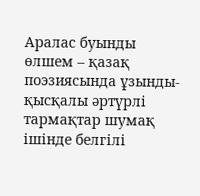Аралас буынды өлшем – қазақ поэзиясында ұзынды-қысқалы әртүрлі тармақтар шумақ ішінде белгілі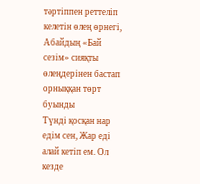тәртіппен реттеліп келетін өлең өрнегі, Абайдың «Бай сезім» сияқты өлеңдерінен бастап орныққан төрт буынды
Түнді қосқан нар едім сен, Жар еді алай кетіп ем. Ол кезде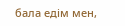бала едім мен,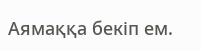Аямаққа бекіп ем.